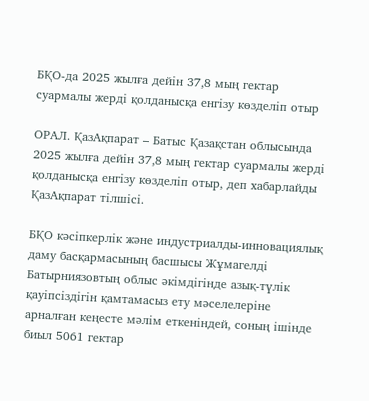БҚО-да 2025 жылға дейін 37,8 мың гектар суармалы жерді қолданысқа енгізу көзделіп отыр

ОРАЛ. ҚазАқпарат – Батыс Қазақстан облысында 2025 жылға дейін 37,8 мың гектар суармалы жерді қолданысқа енгізу көзделіп отыр, деп хабарлайды ҚазАқпарат тілшісі.

БҚО кәсіпкерлік және индустриалды-инновациялық даму басқармасының басшысы Жұмагелді Батырниязовтың облыс әкімдігінде азық-түлік қауіпсіздігін қамтамасыз ету мәселелеріне арналған кеңесте мәлім еткеніндей, соның ішінде биыл 5061 гектар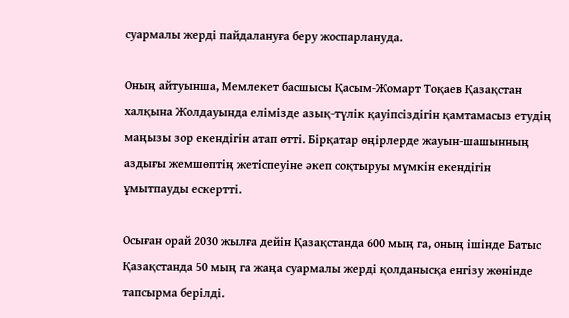суармалы жерді пайдалануға беру жоспарлануда.

Оның айтуынша, Мемлекет басшысы Қасым-Жомарт Тоқаев Қазақстан халқына Жолдауында елімізде азық-түлік қауіпсіздігін қамтамасыз етудің маңызы зор екендігін атап өтті. Бірқатар өңірлерде жауын-шашынның аздығы жемшөптің жетіспеуіне әкеп соқтыруы мүмкін екендігін ұмытпауды ескертті.

Осыған орай 2030 жылға дейін Қазақстанда 600 мың га, оның ішінде Батыс Қазақстанда 50 мың га жаңа суармалы жерді қолданысқа енгізу жөнінде тапсырма берілді.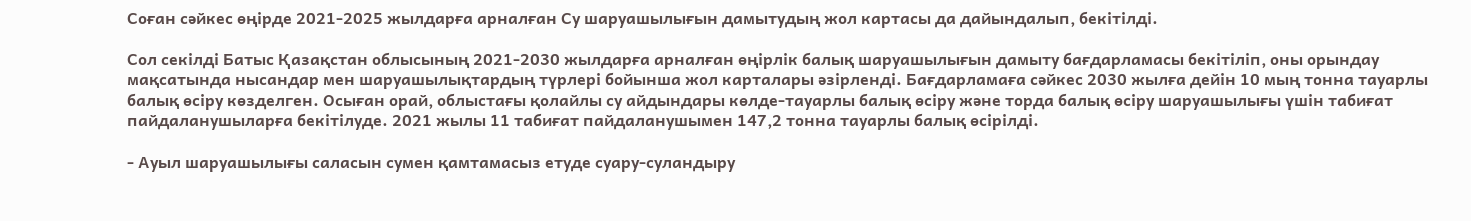Соған сәйкес өңірде 2021-2025 жылдарға арналған Су шаруашылығын дамытудың жол картасы да дайындалып, бекітілді.

Сол секілді Батыс Қазақстан облысының 2021-2030 жылдарға арналған өңірлік балық шаруашылығын дамыту бағдарламасы бекітіліп, оны орындау мақсатында нысандар мен шаруашылықтардың түрлері бойынша жол карталары әзірленді. Бағдарламаға сәйкес 2030 жылға дейін 10 мың тонна тауарлы балық өсіру көзделген. Осыған орай, облыстағы қолайлы су айдындары көлде-тауарлы балық өсіру және торда балық өсіру шаруашылығы үшін табиғат пайдаланушыларға бекітілуде. 2021 жылы 11 табиғат пайдаланушымен 147,2 тонна тауарлы балық өсірілді.

- Ауыл шаруашылығы саласын сумен қамтамасыз етуде суару-суландыру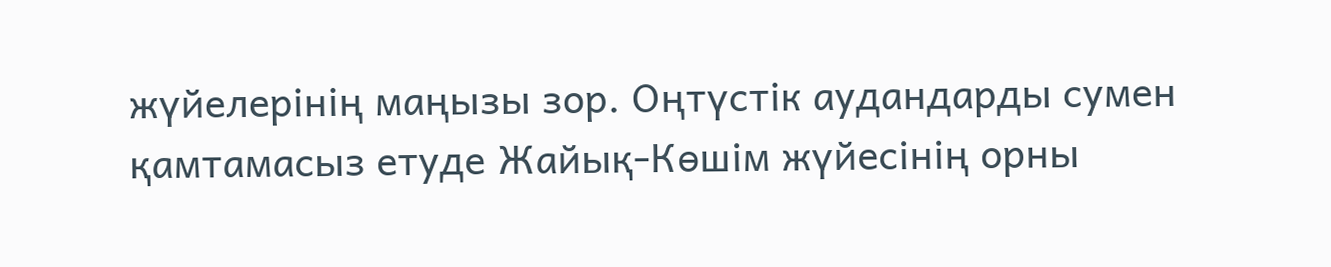жүйелерінің маңызы зор. Оңтүстік аудандарды сумен қамтамасыз етуде Жайық-Көшім жүйесінің орны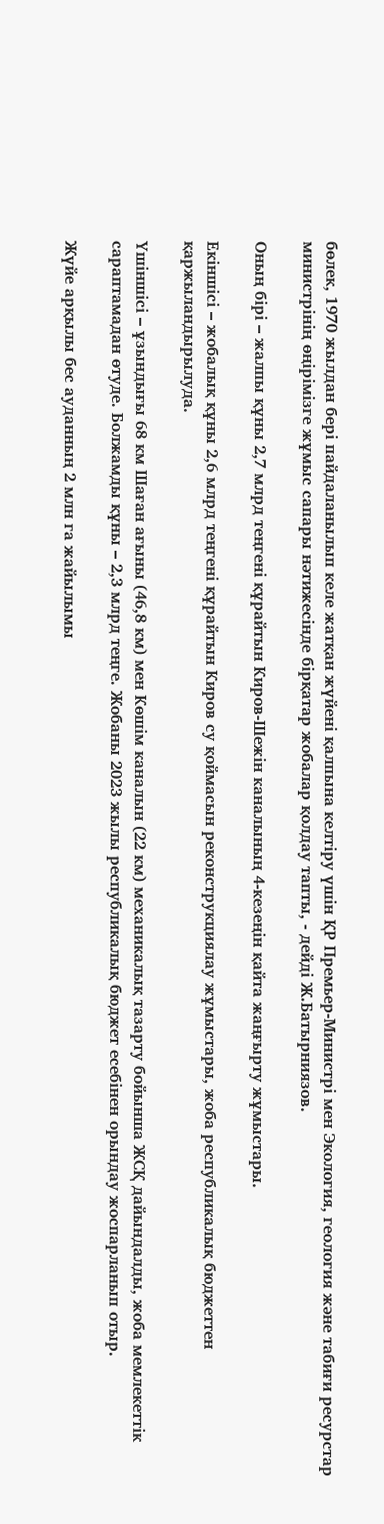бөлек, 1970 жылдан бері пайдаланылып келе жатқан жүйені қалпына келтіру үшін ҚР Премьер-Министрі мен Экология, геология және табиғи ресурстар министрінің өңірімізге жұмыс сапары нәтижесінде бірқатар жобалар қолдау тапты, - дейді Ж.Батырниязов.

Оның бірі – жалпы құны 2,7 млрд теңгені құрайтын Киров-Шежін каналының 4-кезеңін қайта жаңғырту жұмыстары.

Екіншісі – жобалық құны 2,6 млрд теңгені құрайтын Киров су қоймасын реконструкциялау жұмыстары, жоба республикалық бюджеттен қаржыландырылуда.

Үшіншісі – ұзындығы 68 км Шаған ағыны (46,8 км) мен Көшім каналын (22 км) механикалық тазарту бойынша ЖСҚ дайындалды, жоба мемлекеттік сараптамадан өтуде. Болжамды құны – 2,3 млрд теңге. Жобаны 2023 жылы республикалық бюджет есебінен орындау жоспарланып отыр.

Жүйе арқылы бес ауданның 2 млн га жайылымы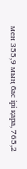мен 355,9 мың бас ірі қара, 765,2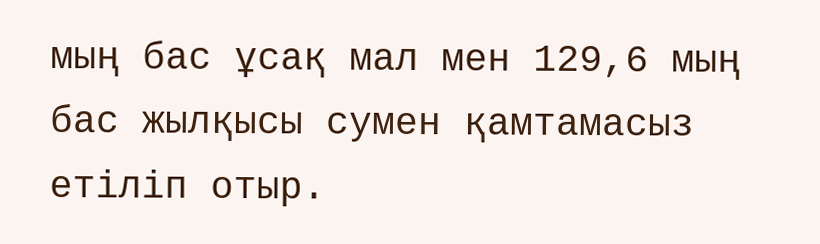мың бас ұсақ мал мен 129,6 мың бас жылқысы сумен қамтамасыз етіліп отыр.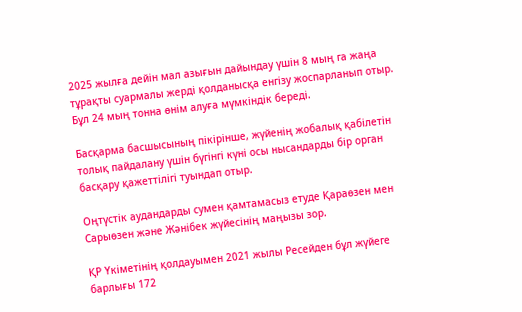2025 жылға дейін мал азығын дайындау үшін 8 мың га жаңа тұрақты суармалы жерді қолданысқа енгізу жоспарланып отыр. Бұл 24 мың тонна өнім алуға мүмкіндік береді.

Басқарма басшысының пікірінше, жүйенің жобалық қабілетін толық пайдалану үшін бүгінгі күні осы нысандарды бір орган басқару қажеттілігі туындап отыр.

Оңтүстік аудандарды сумен қамтамасыз етуде Қараөзен мен Сарыөзен және Жәнібек жүйесінің маңызы зор.

ҚР Үкіметінің қолдауымен 2021 жылы Ресейден бұл жүйеге барлығы 172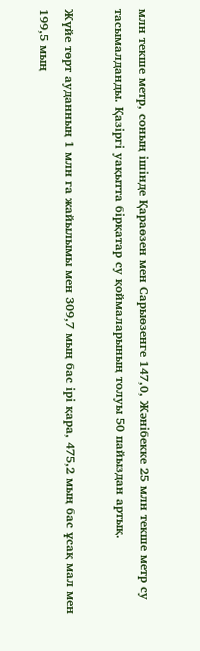млн текше метр, соның ішінде Қараөзен мен Сарыөзенге 147,0, Жәнібекке 25 млн текше метр су тасымалданды. Қазіргі уақытта бірқатар су қоймаларының толуы 50 пайыздан артық.

Жүйе төрт ауданның 1 млн га жайылымы мен 309,7 мың бас ірі қара, 475,2 мың бас ұсақ мал мен 199,5 мың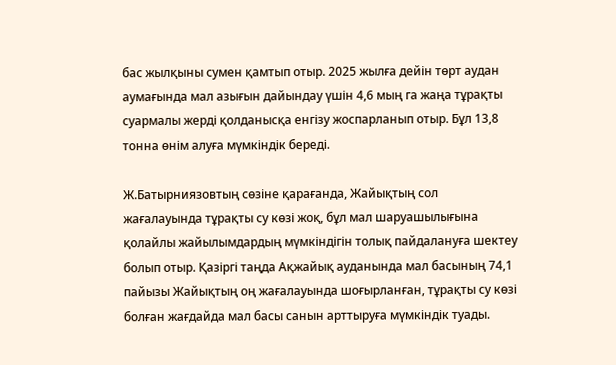бас жылқыны сумен қамтып отыр. 2025 жылға дейін төрт аудан аумағында мал азығын дайындау үшін 4,6 мың га жаңа тұрақты суармалы жерді қолданысқа енгізу жоспарланып отыр. Бұл 13,8 тонна өнім алуға мүмкіндік береді.

Ж.Батырниязовтың сөзіне қарағанда, Жайықтың сол жағалауында тұрақты су көзі жоқ, бұл мал шаруашылығына қолайлы жайылымдардың мүмкіндігін толық пайдалануға шектеу болып отыр. Қазіргі таңда Ақжайық ауданында мал басының 74,1 пайызы Жайықтың оң жағалауында шоғырланған, тұрақты су көзі болған жағдайда мал басы санын арттыруға мүмкіндік туады.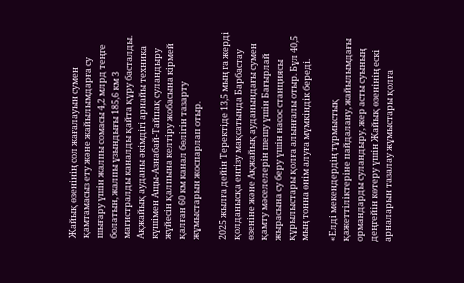Жайық өзенінің сол жағалауын сумен қамтамасыз ету және жайылымдарға су шығару үшін жалпы сомасы 4,2 млрд теңге болатын, жалпы ұзындығы 185,6 км 3 магистралды каналды қайта құру басталды. Ақжайық ауданы әкімдігі арнайы техника күшімен Ащы-Азнабай-Тайпақ суландыру жүйесін қалпына келтіру жобасына кірмей қалған 60 км канал бөлігін тазарту жұмыстарын жоспарлап отыр.

2025 жылға дейін Теректіде 13,5 мың га жерді қолданысқа енгізу мақсатында Барбастау өзеніне және Ақжайық ауданындағы сумен қамту мәселелерін шешу үшін Бағырлай жырасына су беру үшін насос станциясы құрылыстары қолға алынғалы отыр. Бұл 40,5 мың тонна өнім алуға мүмкіндік береді.

«Елді мекендердің тұрмыстық қажеттіліктеріне пайдалану, жайылымдағы ормандарды суландыру, жер асты суының деңгейін көтеру үшін Жайық өзенінің ескі арналарын тазалау жұмыстары қолға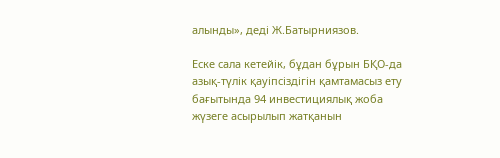алынды», деді Ж.Батырниязов.

Еске сала кетейік, бұдан бұрын БҚО-да азық-түлік қауіпсіздігін қамтамасыз ету бағытында 94 инвестициялық жоба жүзеге асырылып жатқанын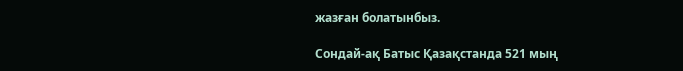жазған болатынбыз.

Сондай-ақ Батыс Қазақстанда 521 мың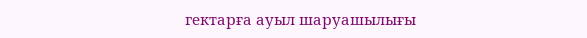гектарға ауыл шаруашылығы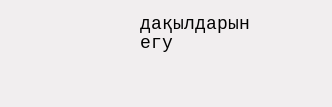дақылдарын егу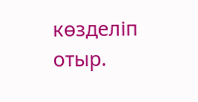көзделіп отыр.